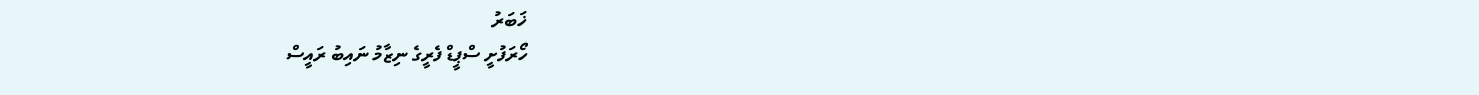ޚަބަރު
ހޯރަފުށީ ސްޕީޑް ފެރީގެ ނިޒާމު ނައިބު ރައީސް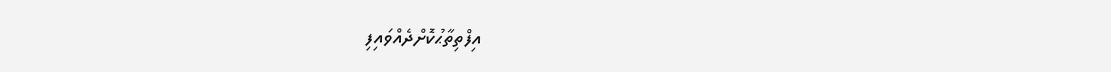އިފްތިތާޙުކޮށްދެއްވައިފި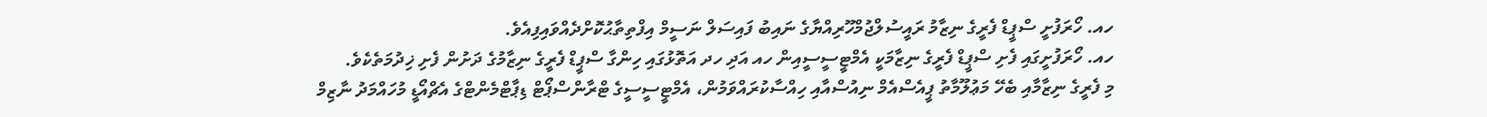ހއ. ހޯރަފުށީ ސްޕީޑް ފެރީގެ ނިޒާމު ރައީސުލްޖުމްހޫރިއްޔާގެ ނައިބު ފައިސަލް ނަސީމް އިފްތިތާޙުކޮށްދެއްވައިފިއެވެ.
ހއ. ހޯރަފުށީގައި ފެށި ސްޕީޑް ފެރީގެ ނިޒާމަކީ އެމްޓީސީސީއިން ހއ އަދި ހދ އަތޮޅުގައި ހިންގާ ސްޕީޑް ފެރީގެ ނިޒާމުގެ ދަށުން ފެށި ޚިދުމަތެކެވެ.
މި ފެރީގެ ނިޒާމާއި ބެހޭ މަޢުލޫމާތު ޕީއެސްއެމް ނިއުސްއާއި ހިއްސާކުރައްވަމުން، އެމްޓީސީސީގެ ޓްރާންސްޕޯޓް ޑިޕާޓްމެންޓްގެ އެޗްއޯޑީ މުހައްމަދު ނާޒިމް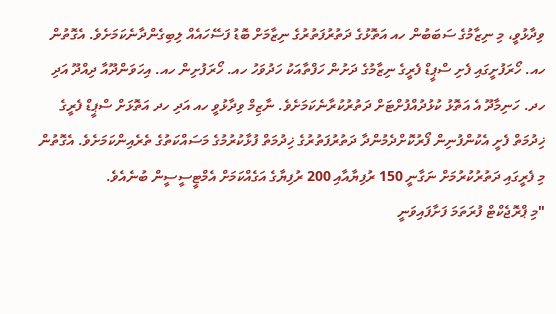ވިދާޅުވީ، މި ނިޒާމުގެ ސަބަބުން ހއ އަތޮޅުގެ ދަތުރުފަތުރުގެ ނިޒާމަށް ބޮޑު ފަސޭހައެއް ލިބިގެންދާނެކަމަށެވެ. އެގޮތުން ހއ. ހޯރަފުށީގައި ފެށި ސްޕީޑް ފެރީގެ ނިޒާމުގެ ދަށުން ހަފްތާއަކު ހަދުވަހު ހއ. ހޯރަފުށިން ހއ. އިހަވަންދޫއާ ދިއްދޫ އަދި ހދ. ހަނިމާދޫ އެ އަތޮޅު ކުޅުދުއްފުށްޓަށް ދަތުރުކުރާނެކަމަށެވެ. ނާޒިމް ވިދާޅުވީ ހއ އަދި ހދ އަތޮޅަށް ސްޕީޑް ފެރީގެ ޚިދުމަތް ފެށީ އެކުންފުނިން ފޯރުކޮށްދެމުންދާ ދަތުރުފަތުރުގެ ޚިދުމަތް ފުޅާކުރުމުގެ މަސައްކަތުގެ ތެރެއިންކަމަށެވެ. އެގޮތުން މި ފެރީގައި ދަތުރުކުރުމަށް ނަގާނީ 150 ރުފިޔާއާއި 200 ރުފިޔާގެ އަގެއްކަމަށް އެމްޓީސީސީން ބުނެއެވެ.
"މި ޕްރޮޖެކްޓް ފުރަތަމަ ފަށާފައިވަނީ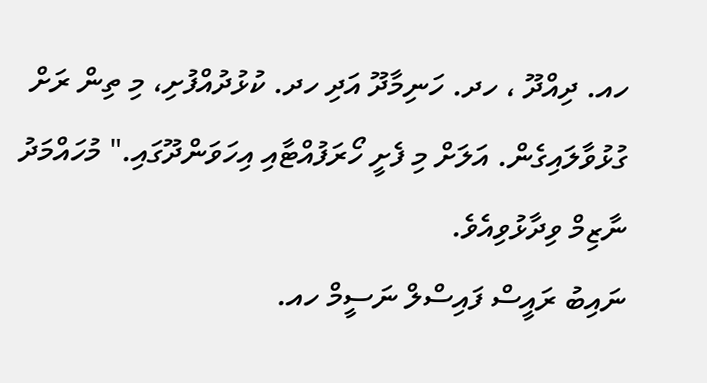ހއ. ދިއްދޫ ، ހދ. ހަނިމާދޫ އަދި ހދ. ކުޅުދުއްފުށި، މި ތިން ރަށް ގުޅުވާލައިގެން. އަލަށް މި ފެށީ ހޯރަފުއްޓާއި އިހަވަންދޫގައި." މުހައްމަދު ނާޒިމް ވިދާޅުވިއެވެ.
ނައިބު ރައީސް ފައިސްލް ނަސީމް ހއ.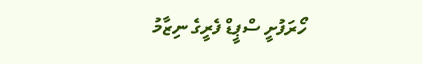ހޯރަފުށީ ސްޕީޑް ފެރީގެ ނިޒާމު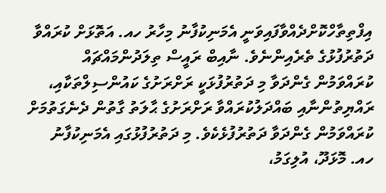އިފްތިތާހްކޮށްދެއްވާފައިވަނީ އެމަނިކުފާނު މިހާރު ހއ. އަތޮޅަށް ކުރައްވާ ދަތުރުފުޅުގެ ތެރެއިންނެވެ. ނާއިބް ރައީސް ތިލަދުންމައްޗައް ކުރައްވަމުން ގެންދަވާ މި ދަތުރުފުޅަކީ ރަށްރަށުގެ ކައުންސިލްތަކާއި، ރައްޔިތުންނާއި ބައްދަލުކުރައްވާ ރަށްރަށުގެ ޙާލަތު ގާތުން ދެނެގަތުމަށް ކުރައްވަމުން ގެންދަވާ ދަތުރުފުޅެކެވެ. މި ދަތުރުފުޅުގައި އެމަނިކުފާނު ހއ. މޮޅަދޫ، އުލިގަމު،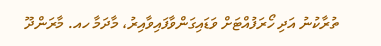ތުރާކުނު އަދި ހޯރަފުއްޓަށް ވަޑައިގަންވާފައިވާއިރު، މާދަމާ ހއ. މާރަންދޫ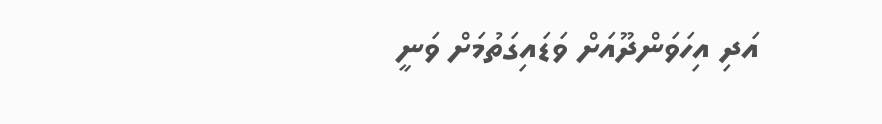އަދި އިހަވަންދޫއަށް ވަޑައިގަތުމަށް ވަނީ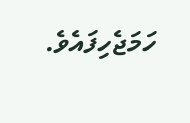ހަމަޖެހިފައެވެ.